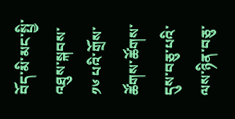བོད་མི་མང་སྤྱི་འཐུས་སྐབས་ ༡༦ པའི་གྲོས་ཚོགས་ཚོགས་དུས་བཅུ་པའི་ལས་ཉིན་བཅུ་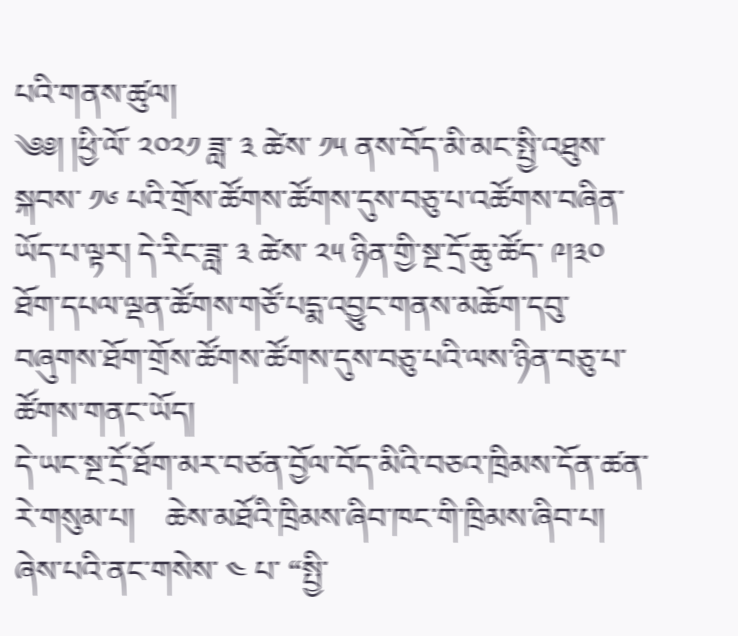པའི་གནས་ཚུལ།
༄༅། །ཕྱི་ལོ་ ༢༠༢༡ ཟླ་ ༣ ཚེས་ ༡༥ ནས་བོད་མི་མང་སྤྱི་འཐུས་སྐབས་ ༡༦ པའི་གྲོས་ཚོགས་ཚོགས་དུས་བཅུ་པ་འཚོགས་བཞིན་ཡོད་པ་ལྟར། དེ་རིང་ཟླ་ ༣ ཚེས་ ༢༥ ཉིན་གྱི་སྔ་དྲོ་ཆུ་ཚོད་ ༩།༣༠ ཐོག་དཔལ་ལྡན་ཚོགས་གཙོ་པདྨ་འབྱུང་གནས་མཆོག་དབུ་བཞུགས་ཐོག་གྲོས་ཚོགས་ཚོགས་དུས་བཅུ་པའི་ལས་ཉིན་བཅུ་པ་ཚོགས་གནང་ཡོད།
དེ་ཡང་སྔ་དྲོ་ཐོག་མར་བཙན་བྱོལ་བོད་མིའི་བཅའ་ཁྲིམས་དོན་ཚན་རེ་གསུམ་པ།    ཆེས་མཐོའི་ཁྲིམས་ཞིབ་ཁང་གི་ཁྲིམས་ཞིབ་པ། ཞེས་པའི་ནང་གསེས་ ༤ པ་ “སྤྱི་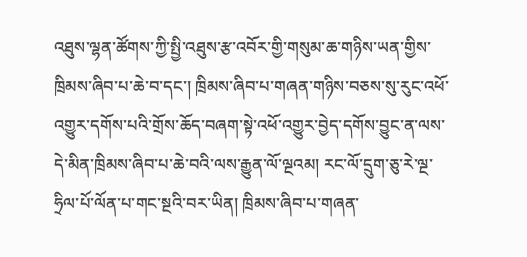འཐུས་ལྷན་ཚོགས་ཀྱི་སྤྱི་འཐུས་རྩ་འབོར་གྱི་གསུམ་ཆ་གཉིས་ཡན་གྱིས་ཁྲིམས་ཞིབ་པ་ཆེ་བ་དང་། ཁྲིམས་ཞིབ་པ་གཞན་གཉིས་བཅས་སུ་རུང་འཕོ་འགྱུར་དགོས་པའི་གྲོས་ཆོད་བཞག་སྟེ་འཕོ་འགྱུར་བྱེད་དགོས་བྱུང་ན་ལས་དེ་མིན་ཁྲིམས་ཞིབ་པ་ཆེ་བའི་ལས་རྒྱུན་ལོ་ལྔའམ། རང་ལོ་དྲུག་ཅུ་རེ་ལྔ་ཧྲིལ་པོ་ལོན་པ་གང་སྔའི་བར་ཡིན། ཁྲིམས་ཞིབ་པ་གཞན་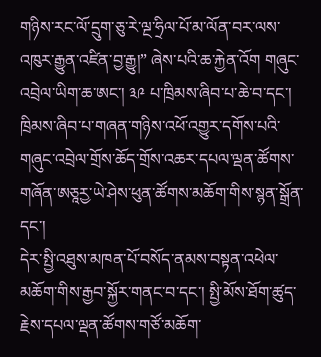གཉིས་རང་ལོ་དྲུག་ཅུ་རེ་ལྔ་ཧྲིལ་པོ་མ་ལོན་བར་ལས་འཁུར་རྒྱུན་འཛིན་བྱ་རྒྱུ།” ཞེས་པའི་ཆ་རྐྱེན་འོག གཞུང་འབྲེལ་ཡིག་ཆ་ཨང་། ༣༩ པ་ཁྲིམས་ཞིབ་པ་ཆེ་བ་དང་། ཁྲིམས་ཞིབ་པ་གཞན་གཉིས་འཕོ་འགྱུར་དགོས་པའི་གཞུང་འབྲེལ་གྲོས་ཆོད་གྲོས་འཆར་དཔལ་ལྡན་ཚོགས་གཞོན་ཨཅཱརྱ་ཡེ་ཤེས་ཕུན་ཚོགས་མཆོག་གིས་སྙན་སྒྲོན་དང་།
དེར་སྤྱི་འཐུས་མཁན་པོ་བསོད་ནམས་བསྟན་འཕེལ་མཆོག་གིས་རྒྱབ་སྐྱོར་གནང་བ་དང་། སྤྱི་མོས་ཐོག་ཚུད་རྗེས་དཔལ་ལྡན་ཚོགས་གཙོ་མཆོག་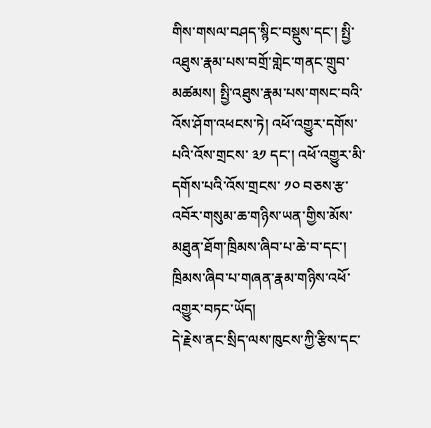གིས་གསལ་བཤད་སྙིང་བསྡུས་དང་། སྤྱི་འཐུས་རྣམ་པས་བགྲོ་གླེང་གནང་གྲུབ་མཚམས། སྤྱི་འཐུས་རྣམ་པས་གསང་བའི་འོས་ཤོག་འཕངས་ཏེ། འཕོ་འགྱུར་དགོས་པའི་འོས་གྲངས་ ༣༡ དང་། འཕོ་འགྱུར་མི་དགོས་པའི་འོས་གྲངས་ ༡༠ བཅས་རྩ་འབོར་གསུམ་ཆ་གཉིས་ཡན་གྱིས་མོས་མཐུན་ཐོག་ཁྲིམས་ཞིབ་པ་ཆེ་བ་དང་། ཁྲིམས་ཞིབ་པ་གཞན་རྣམ་གཉིས་འཕོ་འགྱུར་བཏང་ཡོད།
དེ་རྗེས་ནང་སྲིད་ལས་ཁུངས་ཀྱི་རྩིས་དང་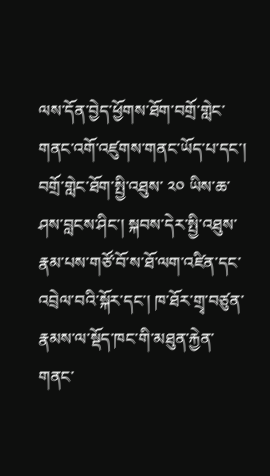ལས་དོན་བྱེད་ཕྱོགས་ཐོག་བགྲོ་གླེང་གནང་འགོ་འཛུགས་གནང་ཡོད་པ་དང་། བགྲོ་གླེང་ཐོག་སྤྱི་འཐུས་ ༢༠ ཡིས་ཆ་ཤས་བླངས་ཤིང་། སྐབས་དེར་སྤྱི་འཐུས་རྣམ་པས་གཙོ་བོ་ས་ཐོ་ལག་འཛིན་དང་འབྲེལ་བའི་སྐོར་དང་། ཁ་ཐོར་གྲྭ་བཙུན་རྣམས་ལ་སྡོད་ཁང་གི་མཐུན་རྐྱེན་གནང་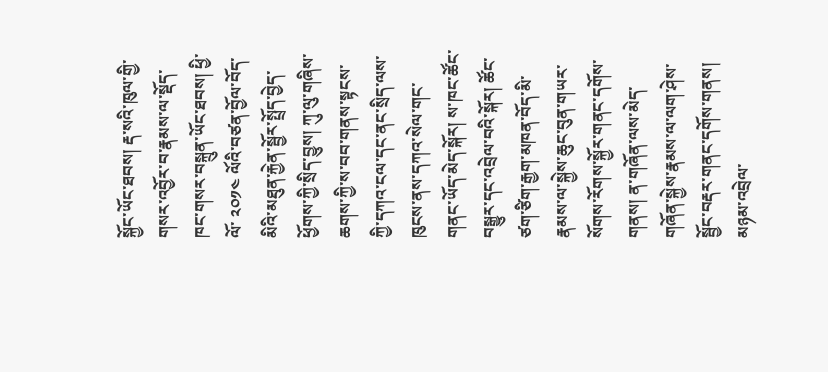སྐྱོང་ཡོང་ཐབས། རྡ་སའི་ཁུལ་གྱི་གསར་འབྱོར་བ་རྣམས་ལ་སྡོད་ཁང་གསར་བསྐྲུན་ཡོང་ཐབས། ཕྱི་ལོ་ ༢༠༡༤ ལོའི་བཙན་བྱོལ་བོད་མིའི་མཐུན་རྐྱེན་སྦྱོར་སྤྲོད་བྱེད་ཕྱོགས་ཀྱི་སྲིད་བྱུས། ཀུ་ལུ་གཞིས་ཆགས་ཀྱི་ས་བབ་གནས་སྟངས་ཀྱི་དཀའ་ངལ་དང་ནང་སྲིད་ལས་ཁུངས་ནས་དཀའ་སེལ་གང་གནང་ཡོད་མེད་སྐོར། ས་ཁང་ཚོང་བསྒྱུར་དང་འབྲེལ་བའི་སྐོར། ཚོང་ཙག་ཙིག་རྒྱག་མཁན་བོད་མི་རྣམས་ལ་སྐྱེས་ཆུང་བུན་གཡར་སོགས་རོགས་སྐྱོར་གནང་དགོས་གནས། ན་གཞོན་ལས་མེད་གཞོན་སྐྱེས་རྣམས་ལ་ལག་ཤེས་སྦྱོང་བརྡར་གནང་དགོས་གནས། མཉམ་འབྲེལ་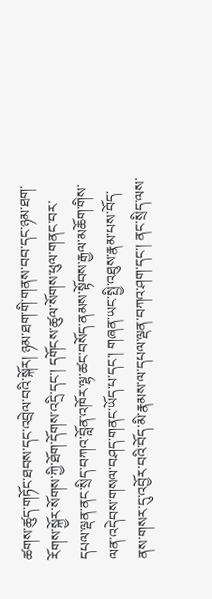ཚགས་ཚུད་གཏོང་ཐབས་དང་འབྲེལ་བའི་སྐོར། ཉམ་ཐག་གི་གནས་བབ་དང་ཉམ་ཐག་རོགས་སྐྱོར་སོགས་ཀྱི་ཐོག་དོགས་འདྲི་དང་། དགོངས་ཚུལ་སོགས་ཕུལ་གནང་བར་དཔལ་ལྡན་ནང་སྲིད་བཀའ་བློན་འཁོར་ལྷ་ཚང་བསོད་ནམས་སྟོབས་རྒྱལ་མཆོག་གིས་ལན་འདེབས་གསལ་བཤད་གནང་ཡོད་པ་དང་། གཞན་ཡང་སྤྱི་འཐུས་རྣམ་པས་བོད་ནས་གསར་དུ་འབྱོར་བའི་བོད་མི་རྣམས་ལ་དཔལ་ལྡན་བཀའ་ཤག་དང་། ནང་སྲིད་ལས་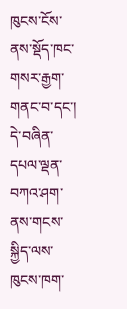ཁུངས་ངོས་ནས་སྡོད་ཁང་གསར་རྒྱག་གནང་བ་དང་། དེ་བཞིན་དཔལ་ལྡན་བཀའ་ཤག་ནས་གངས་སྐྱིད་ལས་ཁུངས་ཁག་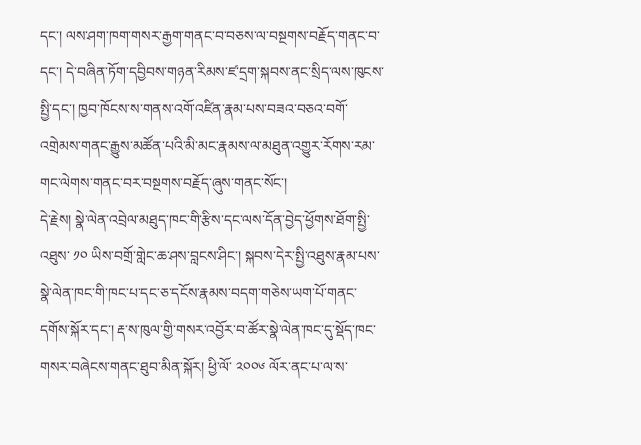དང་། ལས་ཤག་ཁག་གསར་རྒྱག་གནང་བ་བཅས་ལ་བསྔགས་བརྗོད་གནང་བ་དང་། དེ་བཞིན་ཏོག་དབྱིབས་གཉན་རིམས་ཛ་དྲག་སྐབས་ནང་སྲིད་ལས་ཁུངས་སྤྱི་དང་། ཁྱབ་ཁོངས་ས་གནས་འགོ་འཛིན་རྣམ་པས་བཟའ་བཅའ་བགོ་འགྲེམས་གནང་རྒྱུས་མཚོན་པའི་མི་མང་རྣམས་ལ་མཐུན་འགྱུར་རོགས་རམ་གང་ལེགས་གནང་བར་བསྔགས་བརྗོད་ཞུས་གནང་སོང་།
དེ་རྗེས། སྣེ་ལེན་འབྲེལ་མཐུད་ཁང་གི་རྩིས་དང་ལས་དོན་བྱེད་ཕྱོགས་ཐོག་སྤྱི་འཐུས་ ༡༠ ཡིས་བགྲོ་གླེང་ཆ་ཤས་བླངས་ཤིང་། སྐབས་དེར་སྤྱི་འཐུས་རྣམ་པས་སྣེ་ལེན་ཁང་གི་ཁང་པ་དང་ཅ་དངོས་རྣམས་བདག་གཅེས་ཡག་པོ་གནང་དགོས་སྐོར་དང་། རྡ་ས་ཁུལ་གྱི་གསར་འབྱོར་བ་ཚོར་སྣེ་ལེན་ཁང་དུ་སྡོད་ཁང་གསར་བཞེངས་གནང་ཐུབ་མིན་སྐོར། ཕྱི་ལོ་ ༢༠༠༦ ལོར་ནང་པ་ལ་ས་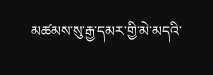མཚམས་སུ་རྒྱ་དམར་གྱི་མེ་མདའི་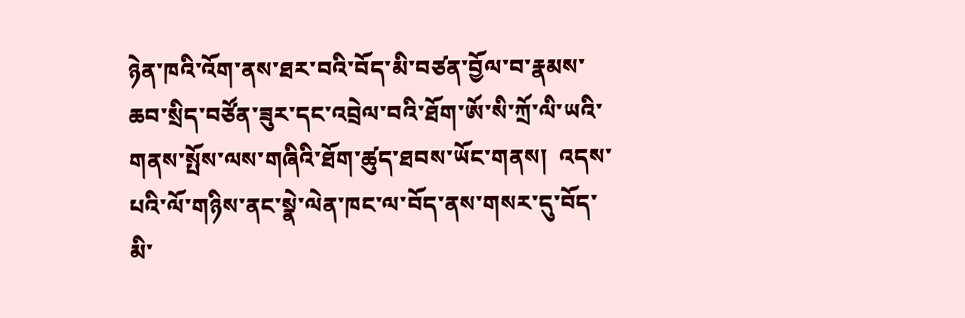ཉེན་ཁའི་འོག་ནས་ཐར་བའི་བོད་མི་བཙན་བྱོལ་བ་རྣམས་ཆབ་སྲིད་བཙོན་ཟུར་དང་འབྲེལ་བའི་ཐོག་ཨོ་སི་ཀྲོ་ལི་ཡའི་གནས་སྤོས་ལས་གཞིའི་ཐོག་ཚུད་ཐབས་ཡོང་གནས།  འདས་པའི་ལོ་གཉིས་ནང་སྣེ་ལེན་ཁང་ལ་བོད་ནས་གསར་དུ་བོད་མི་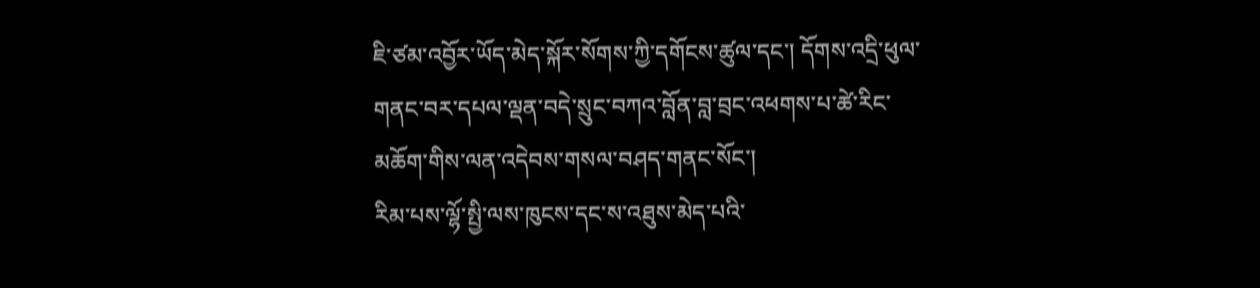ཇི་ཙམ་འབྱོར་ཡོད་མེད་སྐོར་སོགས་ཀྱི་དགོངས་ཚུལ་དང་། དོགས་འདྲི་ཕུལ་གནང་བར་དཔལ་ལྡན་བདེ་སྲུང་བཀའ་བློན་བླ་བྲང་འཕགས་པ་ཚེ་རིང་མཆོག་གིས་ལན་འདེབས་གསལ་བཤད་གནང་སོང་།
རིམ་པས་ལྷོ་སྤྱི་ལས་ཁུངས་དང་ས་འཐུས་མེད་པའི་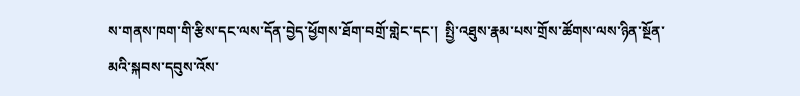ས་གནས་ཁག་གི་རྩིས་དང་ལས་དོན་བྱེད་ཕྱོགས་ཐོག་བགྲོ་གླེང་དང་།  སྤྱི་འཐུས་རྣམ་པས་གྲོས་ཚོགས་ལས་ཉིན་སྔོན་མའི་སྐབས་དབུས་འོས་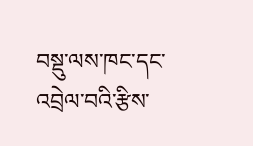བསྡུ་ལས་ཁང་དང་འབྲེལ་བའི་རྩིས་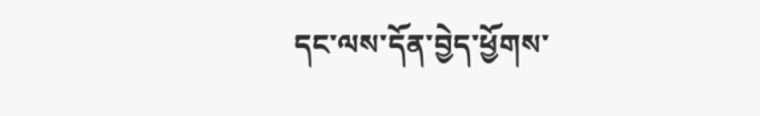དང་ལས་དོན་བྱེད་ཕྱོགས་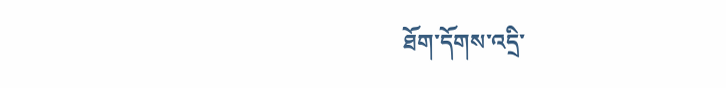ཐོག་དོགས་འདྲི་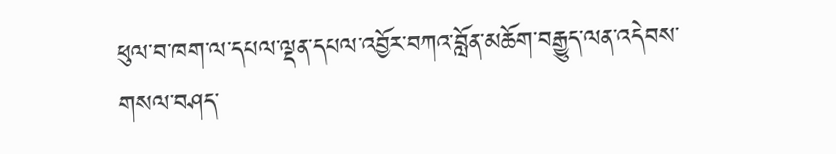ཕུལ་བ་ཁག་ལ་དཔལ་ལྡན་དཔལ་འབྱོར་བཀའ་བློན་མཆོག་བརྒྱུད་ལན་འདེབས་གསལ་བཤད་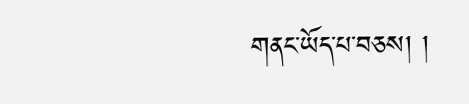གནང་ཡོད་པ་བཅས། །